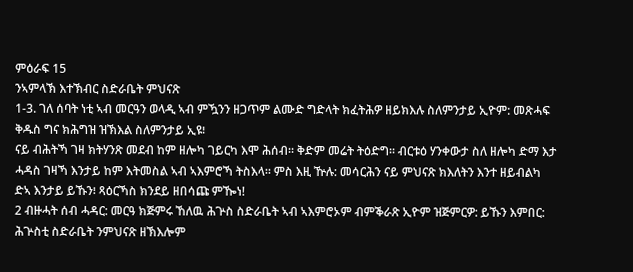ምዕራፍ 15
ንኣምላኽ እተኽብር ስድራቤት ምህናጽ
1-3. ገለ ሰባት ነቲ ኣብ መርዓን ወላዲ ኣብ ምዃንን ዘጋጥም ልሙድ ግድላት ክፈትሕዎ ዘይክእሉ ስለምንታይ ኢዮም: መጽሓፍ ቅዱስ ግና ክሕግዝ ዝኽእል ስለምንታይ ኢዩ፧
ናይ ብሕትኻ ገዛ ክትሃንጽ መደብ ከም ዘሎካ ገይርካ እሞ ሕሰብ። ቅድም መሬት ትዕድግ። ብርቱዕ ሃንቀውታ ስለ ዘሎካ ድማ እታ ሓዳስ ገዛኻ እንታይ ከም እትመስል ኣብ ኣእምሮኻ ትስእላ። ምስ እዚ ዅሉ: መሳርሕን ናይ ምህናጽ ክእለትን እንተ ዘይብልካ ድኣ እንታይ ይኹን፧ ጻዕርኻስ ክንደይ ዘበሳጩ ምዀነ!
2 ብዙሓት ሰብ ሓዳር: መርዓ ክጅምሩ ኸለዉ ሕጕስ ስድራቤት ኣብ ኣእምሮኦም ብምቕራጽ ኢዮም ዝጅምርዎ: ይኹን እምበር: ሕጕስቲ ስድራቤት ንምህናጽ ዘኽእሎም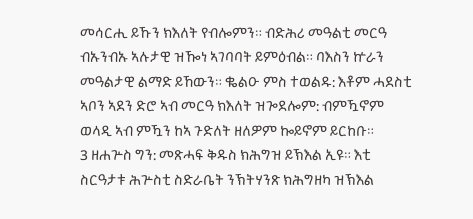መሳርሒ ይኹን ክእለት የብሎምን። ብድሕሪ መዓልቲ መርዓ ብኡንብኡ ኣሉታዊ ዝዀነ ኣገባባት ይምዕብል። ባእስን ኵራን መዓልታዊ ልማድ ይኸውን። ቈልዑ ምስ ተወልዱ: እቶም ሓደስቲ ኣቦን ኣደን ድሮ ኣብ መርዓ ክእለት ዝጐደሎም: ብምዃኖም ወላዲ ኣብ ምዃን ከኣ ጉድለት ዘለዎም ኰይኖም ይርከቡ።
3 ዘሐጕስ ግን: መጽሓፍ ቅዱስ ክሕግዝ ይኽእል ኢዩ። እቲ ስርዓታቱ ሕጕስቲ ስድራቤት ንኽትሃንጽ ክሕግዘካ ዝኽእል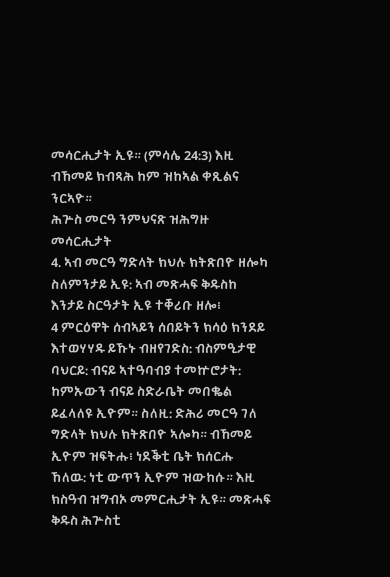መሳርሒታት ኢዩ። (ምሳሌ 24:3) እዚ ብኸመይ ክብጻሕ ከም ዝከኣል ቀጺልና ንርኣዮ።
ሕጕስ መርዓ ንምህናጽ ዝሕግዙ መሳርሒታት
4. ኣብ መርዓ ግድላት ክህሉ ክትጽበዮ ዘሎካ ስለምንታይ ኢዩ: ኣብ መጽሓፍ ቅዱስከ እንታይ ስርዓታት ኢዩ ተቐሪቡ ዘሎ፧
4 ምርዕዋት ሰብኣይን ሰበይትን ክሳዕ ክንደይ እተወሃሃዱ ይኹኑ ብዘየገድስ: ብስምዒታዊ ባህርይ: ብናይ ኣተዓባብያ ተመኵሮታት: ከምኡውን ብናይ ስድራቤት መበቈል ይፈላለዩ ኢዮም። ስለዚ: ድሕሪ መርዓ ገለ ግድላት ክህሉ ክትጽበዮ ኣሎካ። ብኸመይ ኢዮም ዝፍትሑ፧ ነደቕቲ ቤት ክሰርሑ ኸለዉ: ነቲ ውጥን ኢዮም ዝውከሱ። እዚ ክስዓብ ዝግብኦ መምርሒታት ኢዩ። መጽሓፍ ቅዱስ ሕጕስቲ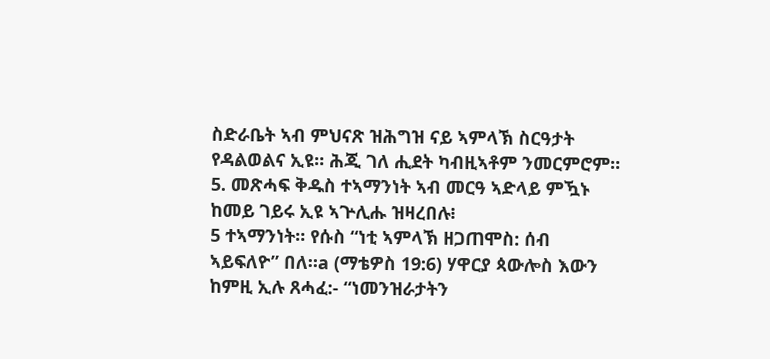ስድራቤት ኣብ ምህናጽ ዝሕግዝ ናይ ኣምላኽ ስርዓታት የዳልወልና ኢዩ። ሕጂ ገለ ሒደት ካብዚኣቶም ንመርምሮም።
5. መጽሓፍ ቅዱስ ተኣማንነት ኣብ መርዓ ኣድላይ ምዃኑ ከመይ ገይሩ ኢዩ ኣጕሊሑ ዝዛረበሉ፧
5 ተኣማንነት። የሱስ “ነቲ ኣምላኽ ዘጋጠሞስ: ሰብ ኣይፍለዮ” በለ።a (ማቴዎስ 19:6) ሃዋርያ ጳውሎስ እውን ከምዚ ኢሉ ጸሓፈ:- “ነመንዝራታትን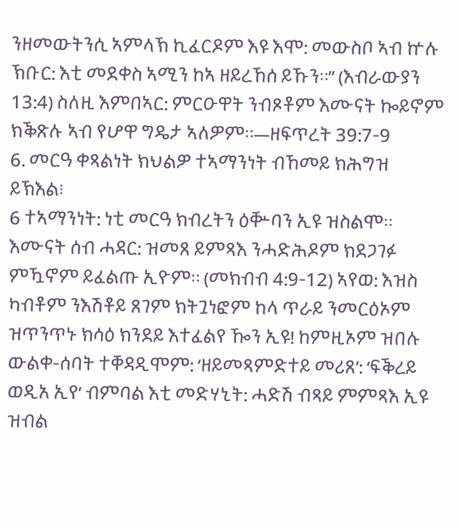ንዘመውትንሲ ኣምላኽ ኪፈርዶም እዩ እሞ: መውስቦ ኣብ ኵሉ ኽቡር: እቲ መደቀስ ኣሚን ከኣ ዘይረኸሰ ይኹን።” (እብራውያን 13:4) ስለዚ እምበኣር: ምርዑዋት ንብጾቶም እሙናት ኰይኖም ክቕጽሉ ኣብ የሆዋ ግዴታ ኣለዎም።—ዘፍጥረት 39:7-9
6. መርዓ ቀጻልነት ክህልዎ ተኣማንነት ብኸመይ ክሕግዝ ይኽእል፧
6 ተኣማንነት: ነቲ መርዓ ክብረትን ዕቝባን ኢዩ ዝስልሞ። እሙናት ሰብ ሓዳር: ዝመጸ ይምጻእ ንሓድሕዶም ክደጋገፉ ምዃኖም ይፈልጡ ኢዮም። (መክብብ 4:9-12) ኣየወ: እዝስ ካብቶም ንእሽቶይ ጸገም ክትጓነፎም ከላ ጥራይ ንመርዕኦም ዝጥንጥኑ ክሳዕ ክንደይ እተፈልየ ዀን ኢዩ! ከምዚኦም ዝበሉ ውልቀ-ሰባት ተቐዳዲሞም: ‘ዘይመጻምድተይ መሪጸ’: ‘ፍቕረይ ወዲአ ኢየ’ ብምባል እቲ መድሃኒት: ሓድሽ ብጻይ ምምጻእ ኢዩ ዝብል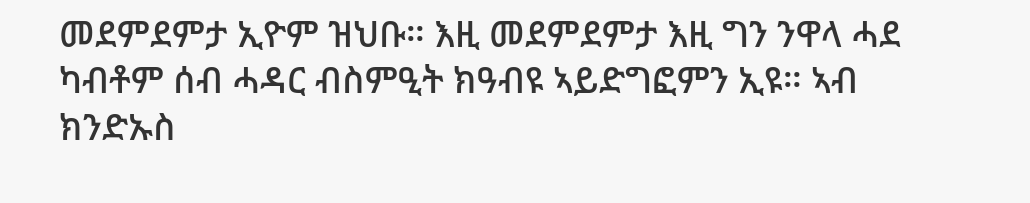መደምደምታ ኢዮም ዝህቡ። እዚ መደምደምታ እዚ ግን ንዋላ ሓደ ካብቶም ሰብ ሓዳር ብስምዒት ክዓብዩ ኣይድግፎምን ኢዩ። ኣብ ክንድኡስ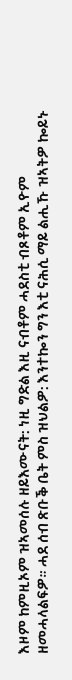እዞም ከምዚኦም ዝኣመሰሉ ዘይእሙናት: ነዚ ግድል እዚ ናብቶም ሓደስቲ ብጾቶም ኢዮም ዘመሓላልፍዎ። ሓደ ሰብ ጽቡቕ ቤት ምስ ዝህልዎ: እንተኰን ግን እቲ ናሕሲ ማይ ልሒኹ ዝኣትዎ ኰይኑ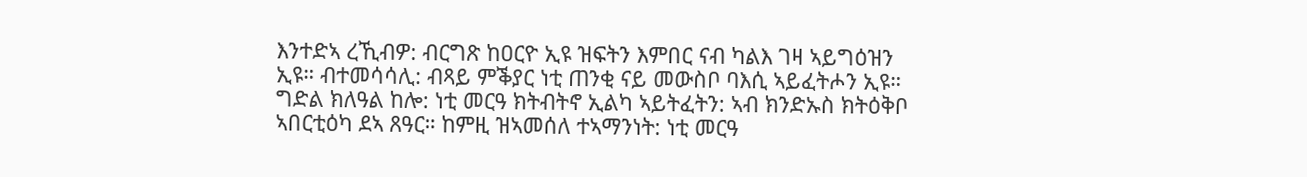እንተድኣ ረኺብዎ: ብርግጽ ከዐርዮ ኢዩ ዝፍትን እምበር ናብ ካልእ ገዛ ኣይግዕዝን ኢዩ። ብተመሳሳሊ: ብጻይ ምቕያር ነቲ ጠንቂ ናይ መውስቦ ባእሲ ኣይፈትሖን ኢዩ። ግድል ክለዓል ከሎ: ነቲ መርዓ ክትብትኖ ኢልካ ኣይትፈትን: ኣብ ክንድኡስ ክትዕቅቦ ኣበርቲዕካ ደኣ ጸዓር። ከምዚ ዝኣመሰለ ተኣማንነት: ነቲ መርዓ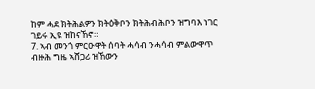ከም ሓደ ክትሕልዎን ክትዕቅቦን ክትሕብሕቦን ዝግባእ ነገር ገይሩ ኢዩ ዝከናኸኖ።
7. ኣብ መንጎ ምርዑዋት ሰባት ሓሳብ ንሓሳብ ምልውዋጥ ብዙሕ ግዜ ኣሸጋሪ ዝኸውን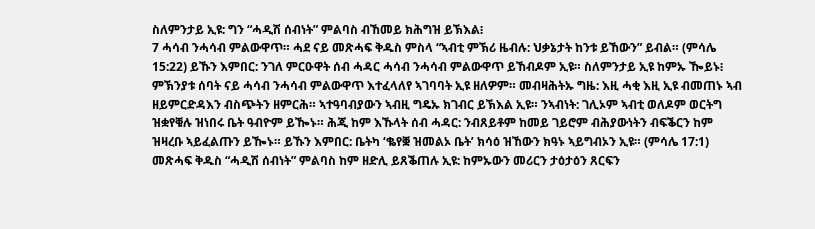ስለምንታይ ኢዩ: ግን “ሓዲሽ ሰብነት” ምልባስ ብኸመይ ክሕግዝ ይኽእል፧
7 ሓሳብ ንሓሳብ ምልውዋጥ። ሓደ ናይ መጽሓፍ ቅዱስ ምስላ “ኣብቲ ምኽሪ ዜብሉ: ህቃኔታት ከንቱ ይኸውን” ይብል። (ምሳሌ 15:22) ይኹን እምበር: ንገለ ምርዑዋት ሰብ ሓዳር ሓሳብ ንሓሳብ ምልውዋጥ ይኸብዶም ኢዩ። ስለምንታይ ኢዩ ከምኡ ዀይኑ፧ ምኽንያቱ ሰባት ናይ ሓሳብ ንሓሳብ ምልውዋጥ እተፈላለየ ኣገባባት ኢዩ ዘለዎም። መብዛሕትኡ ግዜ: እዚ ሓቂ እዚ ኢዩ ብመጠኑ ኣብ ዘይምርድዳእን ብስጭትን ዘምርሕ። ኣተዓባብያውን ኣብዚ ግዴኡ ክገብር ይኽእል ኢዩ። ንኣብነት: ገሊኦም ኣብቲ ወለዶም ወርትግ ዝቋየቑሉ ዝነበሩ ቤት ዓብዮም ይዀኑ። ሕጂ ከም እኹላት ሰብ ሓዳር: ንብጸይቶም ከመይ ገይሮም ብሕያውነትን ብፍቕርን ከም ዝዛረቡ ኣይፈልጡን ይዀኑ። ይኹን እምበር: ቤትካ ‘ቈየቛ ዝመልኦ ቤት’ ክሳዕ ዝኸውን ክዓኑ ኣይግብኦን ኢዩ። (ምሳሌ 17:1) መጽሓፍ ቅዱስ “ሓዲሽ ሰብነት” ምልባስ ከም ዘድሊ ይጸቕጠሉ ኢዩ: ከምኡውን መሪርን ታዕታዕን ጸርፍን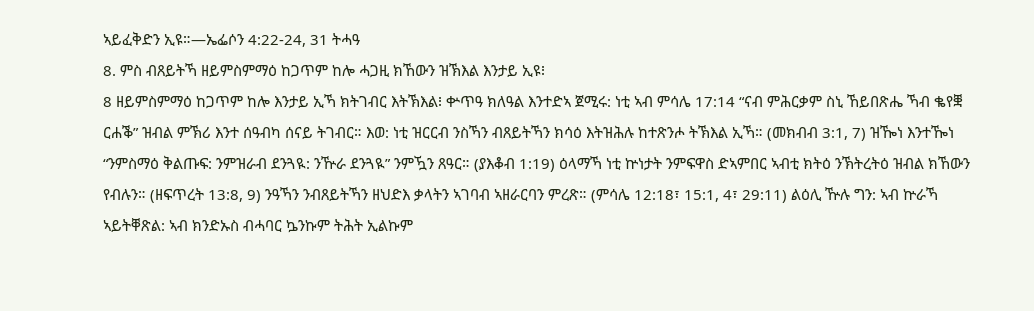ኣይፈቅድን ኢዩ።—ኤፌሶን 4:22-24, 31 ትሓዓ
8. ምስ ብጸይትኻ ዘይምስምማዕ ከጋጥም ከሎ ሓጋዚ ክኸውን ዝኽእል እንታይ ኢዩ፧
8 ዘይምስምማዕ ከጋጥም ከሎ እንታይ ኢኻ ክትገብር እትኽእል፧ ቍጥዓ ክለዓል እንተድኣ ጀሚሩ: ነቲ ኣብ ምሳሌ 17:14 “ናብ ምሕርቃም ስኒ ኸይበጽሔ ኻብ ቈየቛ ርሐቕ” ዝብል ምኽሪ እንተ ሰዓብካ ሰናይ ትገብር። እወ: ነቲ ዝርርብ ንስኻን ብጸይትኻን ክሳዕ እትዝሕሉ ከተጽንሖ ትኽእል ኢኻ። (መክብብ 3:1, 7) ዝዀነ እንተዀነ “ንምስማዕ ቅልጡፍ: ንምዝራብ ደንጓዪ: ንዅራ ደንጓዪ” ንምዃን ጸዓር። (ያእቆብ 1:19) ዕላማኻ ነቲ ኵነታት ንምፍዋስ ድኣምበር ኣብቲ ክትዕ ንኽትረትዕ ዝብል ክኸውን የብሉን። (ዘፍጥረት 13:8, 9) ንዓኻን ንብጸይትኻን ዘህድእ ቃላትን ኣገባብ ኣዘራርባን ምረጽ። (ምሳሌ 12:18፣ 15:1, 4፣ 29:11) ልዕሊ ዅሉ ግን: ኣብ ኵራኻ ኣይትቐጽል: ኣብ ክንድኡስ ብሓባር ኴንኩም ትሕት ኢልኩም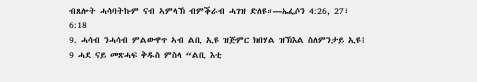ብጸሎት ሓሳባትኩም ናብ ኣምላኽ ብምቕራብ ሓገዝ ድለዩ።—ኤፌሶን 4:26, 27፣ 6:18
9. ሓሳብ ንሓሳብ ምልውዋጥ ኣብ ልቢ ኢዩ ዝጅምር ክበሃል ዝኽእል ስለምንታይ ኢዩ፧
9 ሓደ ናይ መጽሓፍ ቅዱስ ምስላ “ልቢ እቲ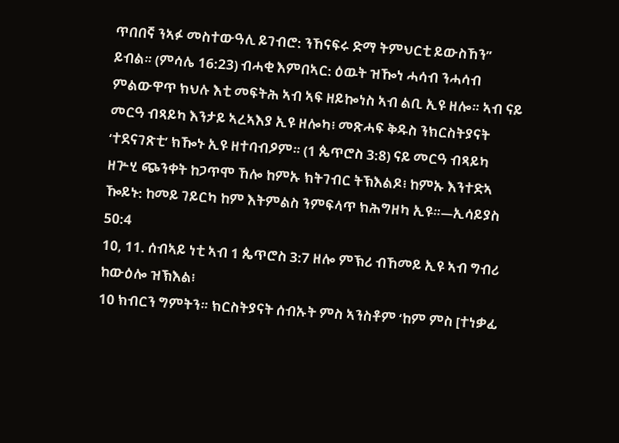ጥበበኛ ንኣፉ መስተውዓሊ ይገብሮ: ንኸናፍሩ ድማ ትምህርቲ ይውስኸን” ይብል። (ምሳሌ 16:23) ብሓቂ እምበኣር: ዕዉት ዝዀነ ሓሳብ ንሓሳብ ምልውዋጥ ክህሉ እቲ መፍትሕ ኣብ ኣፍ ዘይኰነስ ኣብ ልቢ ኢዩ ዘሎ። ኣብ ናይ መርዓ ብጻይካ እንታይ ኣረኣእያ ኢዩ ዘሎካ፧ መጽሓፍ ቅዱስ ንክርስትያናት ‘ተደናገጽቲ’ ክዀኑ ኢዩ ዘተባብዖም። (1 ጴጥሮስ 3:8) ናይ መርዓ ብጻይካ ዘጕሂ ጭንቀት ከጋጥሞ ኸሎ ከምኡ ክትገብር ትኽእልዶ፧ ከምኡ እንተድኣ ዀይኑ: ከመይ ገይርካ ከም እትምልስ ንምፍላጥ ክሕግዘካ ኢዩ።—ኢሳይያስ 50:4
10, 11. ሰብኣይ ነቲ ኣብ 1 ጴጥሮስ 3:7 ዘሎ ምኽሪ ብኸመይ ኢዩ ኣብ ግብሪ ከውዕሎ ዝኽእል፧
10 ክብርን ግምትን። ክርስትያናት ሰብኡት ምስ ኣንስቶም ‘ከም ምስ [ተነቃፊ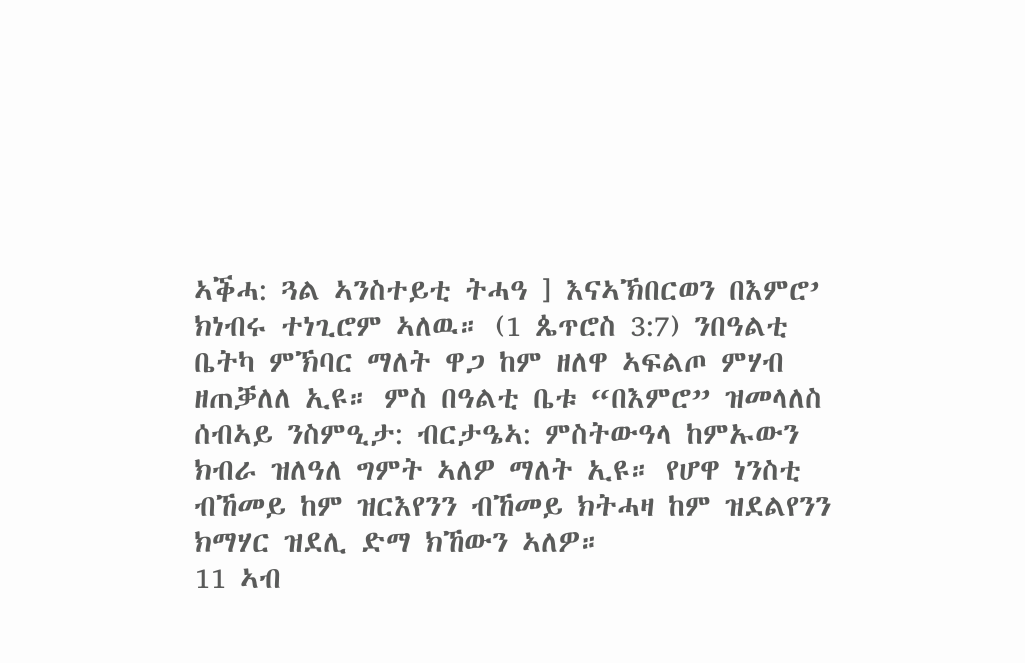ኣቕሓ: ጓል ኣንስተይቲ ትሓዓ ] እናኣኽበርወን በእምሮ’ ክነብሩ ተነጊሮም ኣለዉ። (1 ጴጥሮስ 3:7) ንበዓልቲ ቤትካ ምኽባር ማለት ዋጋ ከም ዘለዋ ኣፍልጦ ምሃብ ዘጠቓለለ ኢዩ። ምስ በዓልቲ ቤቱ “በእምሮ” ዝመላለስ ሰብኣይ ንስምዒታ: ብርታዔኣ: ምስትውዓላ ከምኡውን ክብራ ዝለዓለ ግምት ኣለዎ ማለት ኢዩ። የሆዋ ነንስቲ ብኸመይ ከም ዝርእየንን ብኸመይ ክትሓዛ ከም ዝደልየንን ክማሃር ዝደሊ ድማ ክኸውን ኣለዎ።
11 ኣብ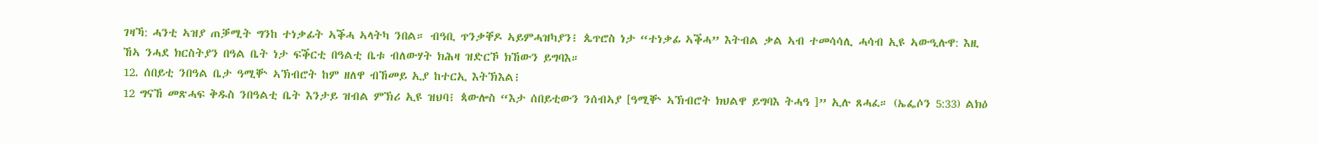ገዛኻ: ሓንቲ ኣዝያ ጠቓሚት ግንከ ተነቃፊት ኣቕሓ ኣላትካ ንበል። ብዓቢ ጥንቃቐዶ ኣይምሓዝካያን፧ ጴጥሮስ ነታ “ተነቃፊ ኣቕሓ” እትብል ቃል ኣብ ተመሳሳሊ ሓሳብ ኢዩ ኣውዒሉዋ: እዚ ኸኣ ንሓደ ክርስትያን በዓል ቤት ነታ ፍቕርቲ በዓልቲ ቤቱ ብለውሃት ክሕዛ ዝድርኾ ክኸውን ይግባእ።
12. ሰበይቲ ንበዓል ቤታ ዓሚቝ ኣኽብሮት ከም ዘለዋ ብኸመይ ኢያ ከተርኢ እትኽእል፧
12 ግናኸ መጽሓፍ ቅዱስ ንበዓልቲ ቤት እንታይ ዝብል ምኽሪ ኢዩ ዝህባ፧ ጳውሎስ “እታ ሰበይቲውን ንሰብኣያ [ዓሚቝ ኣኽብሮት ክህልዋ ይግባእ ትሓዓ ]” ኢሉ ጸሓፈ። (ኤፌሶን 5:33) ልክዕ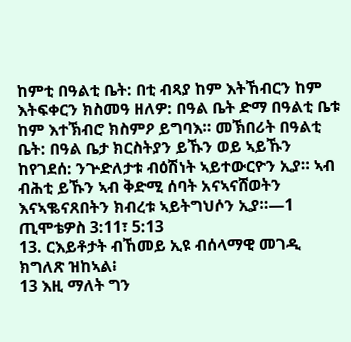ከምቲ በዓልቲ ቤት: በቲ ብጻያ ከም እትኸብርን ከም እትፍቀርን ክስመዓ ዘለዎ: በዓል ቤት ድማ በዓልቲ ቤቱ ከም እተኽብሮ ክስምዖ ይግባእ። መኽበሪት በዓልቲ ቤት: በዓል ቤታ ክርስትያን ይኹን ወይ ኣይኹን ከየገደሰ: ንጕድለታቱ ብዕሽነት ኣይተውርዮን ኢያ። ኣብ ብሕቲ ይኹን ኣብ ቅድሚ ሰባት አናኣናሸወትን እናኣቈናጸበትን ክብረቱ ኣይትግህሶን ኢያ።—1 ጢሞቴዎስ 3:11፣ 5:13
13. ርእይቶታት ብኸመይ ኢዩ ብሰላማዊ መገዲ ክግለጽ ዝከኣል፧
13 እዚ ማለት ግን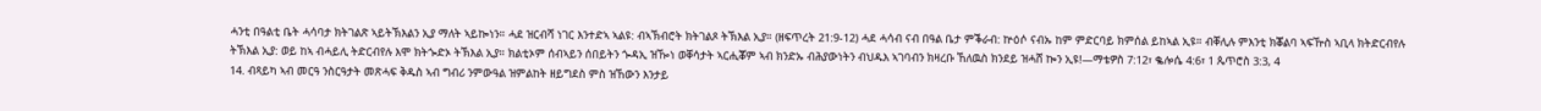ሓንቲ በዓልቲ ቤት ሓሳባታ ክትገልጽ ኣይትኽእልን ኢያ ማለት ኣይኰነን። ሓደ ዝርብሻ ነገር እንተድኣ ኣልዩ: ብኣኽብሮት ክትገልጾ ትኽእል ኢያ። (ዘፍጥረት 21:9-12) ሓደ ሓሳብ ናብ በዓል ቤታ ምቕራብ: ኵዕሶ ናብኡ ከም ምድርባይ ክምሰል ይከኣል ኢዩ። ብቐሊሉ ምእንቲ ክቖልባ ኣፍዅስ ኣቢላ ክትድርብየሉ ትኽእል ኢያ: ወይ ከኣ ብሓይሊ ትድርብየሉ እሞ ክትጐድኦ ትኽእል ኢያ። ክልቲኦም ሰብኣይን ሰበይትን ጐዳኢ ዝዀነ ወቐሳታት ኣርሒቖም ኣብ ክንድኡ ብሕያውነትን ብህዱእ ኣገባብን ክዛረቡ ኸለዉስ ክንደይ ዝሓሸ ኰን ኢዩ!—ማቴዎስ 7:12፣ ቈሎሴ 4:6፣ 1 ጴጥሮስ 3:3, 4
14. ብጻይካ ኣብ መርዓ ንስርዓታት መጽሓፍ ቅዱስ ኣብ ግብሪ ንምውዓል ዝምልከት ዘይግደስ ምስ ዝኸውን እንታይ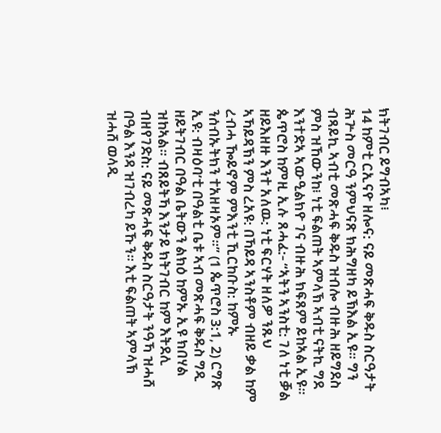ክትገብር ይግብኣካ፧
14 ከምቲ ርኢናዮ ዘሎና: ናይ መጽሓፍ ቅዱስ ስርዓታት ሕጕስ መርዓ ንምህናጽ ክሕግዘካ ይኽእል ኢዩ። ግን ብጻይኪ ኣብቲ መጽሓፍ ቅዱስ ዝብሎ ብዙሕ ዘይግደስ ምስ ዝኸውንከ፧ ነቲ ፍልጠት ኣምላኽ ኣብቲ ናትኪ ግደ እንተድኣ ኣውዒልክዮ ገና ብዙሕ ክፍጸም ይከኣል ኢዩ። ጴጥሮስ ከምዚ ኢሉ ጸሓፈ:- “ኣትን ኣንስቲ: ገለ ነቲ ቓል ዘይእዘዙ እንተ አለዉ: ነቲ ፍርሃት ዘለዎ ንጹህ ኣኻይዳኽን ምስ ረአዩ: በኻይዳ ኣንስቶም ብዘይ ቃል ከም ረብሓ ዀይኖም ምእንቲ ኺርከቡስ: ከምኡ ንሰብኡትክን ተአዘዛኦም።” (1 ጴጥሮስ 3:1, 2) ርግጽ ኢዩ: ብዛዕባ’ቲ በዓልቲ ቤቱ ኣብ መጽሓፍ ቅዱስ ግዲ ዘይትገብር በዓል ቤትውን ልክዕ ከምኡ ኢዩ ክበሃል ዝከኣል። ብጸይትኻ እንታይ ክትገብር ከም እትደሊ ብዘየገድስ: ናይ መጽሓፍ ቅዱስ ስርዓታት ንዓኻ ዝሓሸ በዓል እንዳ ዝገብረካ ይኹን። እቲ ፍልጠት ኣምላኽ ዝሓሸ ወላዲ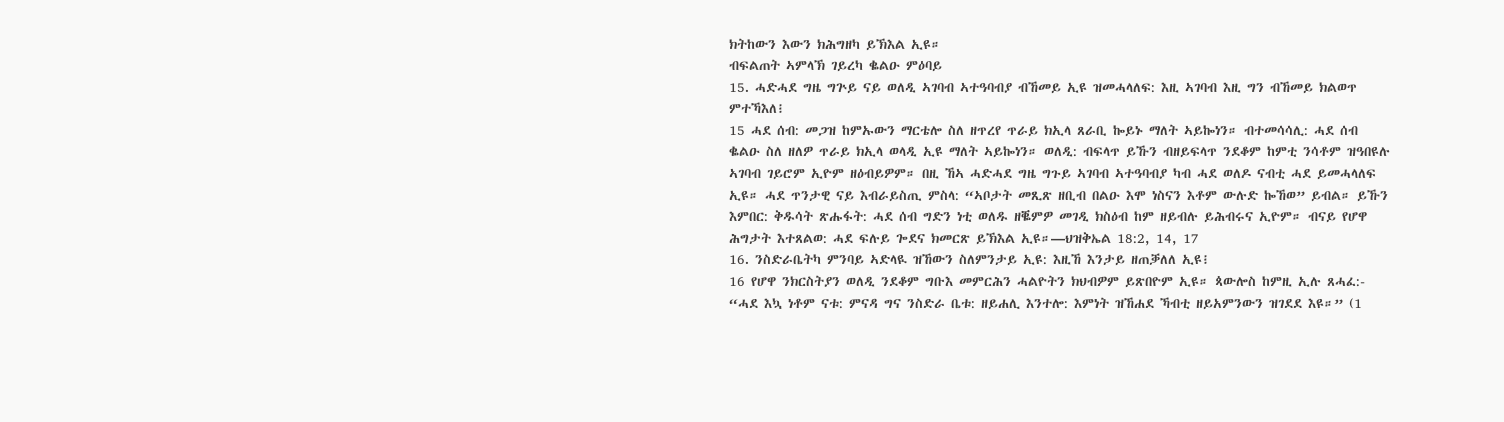ክትከውን እውን ክሕግዘካ ይኽእል ኢዩ።
ብፍልጠት ኣምላኽ ገይረካ ቈልዑ ምዕባይ
15. ሓድሓደ ግዜ ግጕይ ናይ ወለዲ ኣገባብ ኣተዓባብያ ብኸመይ ኢዩ ዝመሓላለፍ: እዚ ኣገባብ እዚ ግን ብኸመይ ክልወጥ ምተኻእለ፧
15 ሓደ ሰብ: መጋዝ ከምኡውን ማርቴሎ ስለ ዘጥረየ ጥራይ ክኢላ ጸራቢ ኰይኑ ማለት ኣይኰነን። ብተመሳሳሊ: ሓደ ሰብ ቈልዑ ስለ ዘለዎ ጥራይ ክኢላ ወላዲ ኢዩ ማለት ኣይኰነን። ወለዲ: ብፍላጥ ይኹን ብዘይፍላጥ ንደቆም ከምቲ ንሳቶም ዝዓበዩሉ ኣገባብ ገይሮም ኢዮም ዘዕብይዎም። በዚ ኸኣ ሓድሓደ ግዜ ግጉይ ኣገባብ ኣተዓባብያ ካብ ሓደ ወለዶ ናብቲ ሓደ ይመሓላለፍ ኢዩ። ሓደ ጥንታዊ ናይ እብራይስጢ ምስላ: “ኣቦታት መጺጽ ዘቢብ በልዑ እሞ ነስናን እቶም ውሉድ ኰኸወ” ይብል። ይኹን እምበር: ቅዱሳት ጽሑፋት: ሓደ ሰብ ግድን ነቲ ወለዱ ዘቘምዎ መገዲ ክስዕብ ከም ዘይብሉ ይሕብሩና ኢዮም። ብናይ የሆዋ ሕግታት እተጸልወ: ሓደ ፍሉይ ጐደና ክመርጽ ይኽእል ኢዩ።—ህዝቅኤል 18:2, 14, 17
16. ንስድራቤትካ ምንባይ ኣድላዪ ዝኸውን ስለምንታይ ኢዩ: እዚኸ እንታይ ዘጠቓለለ ኢዩ፧
16 የሆዋ ንክርስትያን ወለዲ ንደቆም ግቡእ መምርሕን ሓልዮትን ክህብዎም ይጽበዮም ኢዩ። ጳውሎስ ከምዚ ኢሉ ጸሓፈ:- “ሓደ እኳ ነቶም ናቱ: ምናዳ ግና ንስድራ ቤቱ: ዘይሐሊ እንተሎ: እምነት ዝኸሐደ ኻብቲ ዘይአምንውን ዝገደደ እዩ።” (1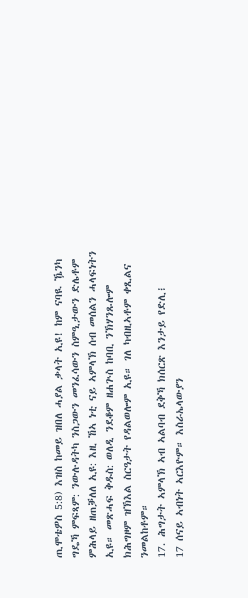ጢሞቴዎስ 5:8) እዝስ ከመይ ዝበለ ሓያል ቃላት ኢዩ! ከም ናባዪ ዄንካ ግዴኻ ምፍጻም: ንውሉዳትካ ንስጋውን መንፈሳውን ስምዒታውን ድሌቶም ምሕላይ ዘጠቓለለ ኢዩ: እዚ ኸኣ ነቲ ናይ ኣምላኽ ሰብ መሰልን ሓላፍነትን ኢዩ። መጽሓፍ ቅዱስ: ወለዲ ንደቆም ዘሐጕስ ከባቢ ንኽሃንጹሎም ክሕግዞም ዝኽእል ስርዓታት የዳልወሎም ኢዩ። ገለ ካብዚኣቶም ቀጺልና ንመልከቶም።
17. ሕግታት ኣምላኽ ኣብ ኣልባብ ደቅኻ ክሰርጽ እንታይ የድሊ፧
17 ሰናይ ኣብነት ኣርእዮም። እስራኤላውያን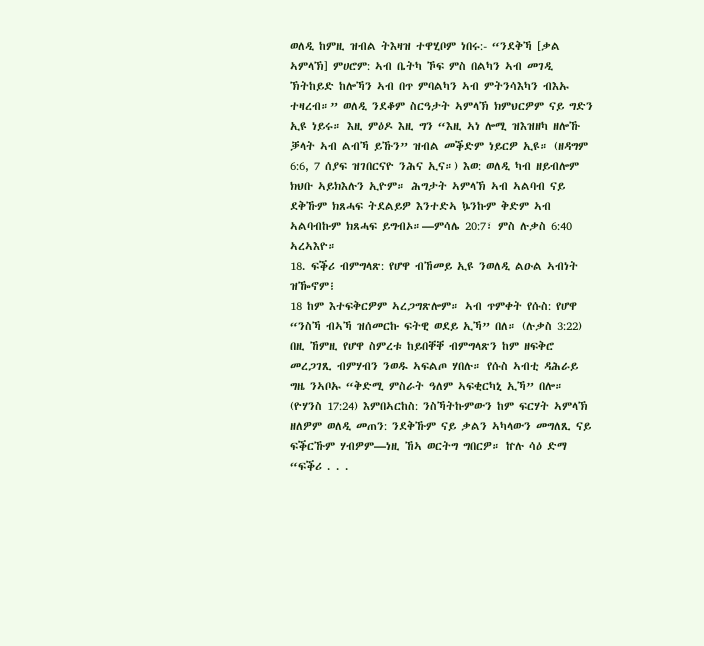ወለዲ ከምዚ ዝብል ትእዛዝ ተዋሂቦም ነበሩ:- “ንደቅኻ [ቃል ኣምላኽ] ምሀሮም: ኣብ ቤትካ ኾፍ ምስ በልካን ኣብ መገዲ ኽትከይድ ከሎኻን ኣብ በጥ ምባልካን ኣብ ምትንሳእካን ብእኡ ተዛረብ።” ወለዲ ንደቆም ስርዓታት ኣምላኽ ክምህርዎም ናይ ግድን ኢዩ ነይሩ። እዚ ምዕዶ እዚ ግን “እዚ ኣነ ሎሚ ዝእዝዘካ ዘሎኹ ቓላት ኣብ ልብኻ ይኹን” ዝብል መቕድም ነይርዎ ኢዩ። (ዘዳግም 6:6, 7 ሰያፍ ዝገበርናዮ ንሕና ኢና።) እወ: ወለዲ ካብ ዘይብሎም ክህቡ ኣይክእሉን ኢዮም። ሕግታት ኣምላኽ ኣብ ኣልባብ ናይ ደቅኹም ክጸሓፍ ትደልይዎ እንተድኣ ኴንኩም ቅድም ኣብ ኣልባብኩም ክጸሓፍ ይግብኦ።—ምሳሌ 20:7፣ ምስ ሉቃስ 6:40 ኣረኣእዮ።
18. ፍቕሪ ብምግላጽ: የሆዋ ብኸመይ ኢዩ ንወለዲ ልዑል ኣብነት ዝዀኖም፧
18 ከም እተፍቅርዎም ኣረጋግጽሎም። ኣብ ጥምቀት የሱስ: የሆዋ “ንስኻ ብኣኻ ዝሰመርኩ ፍትዊ ወደይ ኢኻ” በለ። (ሉቃስ 3:22) በዚ ኸምዚ የሆዋ ስምረቱ ከይበቐቐ ብምግላጽን ከም ዘፍቅሮ መረጋገጺ ብምሃብን ንወዱ ኣፍልጦ ሃበሉ። የሱስ ኣብቲ ዳሕራይ ግዜ ንኣቦኡ “ቅድሚ ምስራት ዓለም ኣፍቂርካኒ ኢኻ” በሎ። (ዮሃንስ 17:24) እምበኣርከስ: ንስኻትኩምውን ከም ፍርሃት ኣምላኽ ዘለዎም ወለዲ መጠን: ንደቅኹም ናይ ቃልን ኣካላውን መግለጺ ናይ ፍቕርኹም ሃብዎም—ነዚ ኸኣ ወርትግ ግበርዎ። ኵሉ ሳዕ ድማ “ፍቕሪ . . .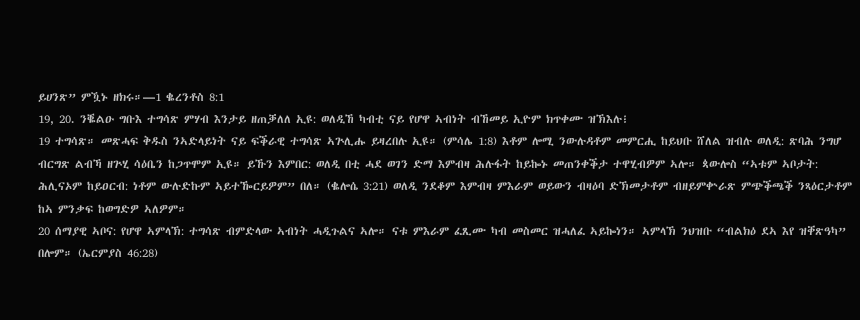ይሀንጽ” ምዃኑ ዘክሩ።—1 ቈረንቶስ 8:1
19, 20. ንቘልዑ ግቡእ ተግሳጽ ምሃብ እንታይ ዘጠቓለለ ኢዩ: ወለዲኸ ካብቲ ናይ የሆዋ ኣብነት ብኸመይ ኢዮም ክጥቀሙ ዝኽእሉ፧
19 ተግሳጽ። መጽሓፍ ቅዱስ ንኣድላይነት ናይ ፍቕራዊ ተግሳጽ ኣጕሊሑ ይዛረበሉ ኢዩ። (ምሳሌ 1:8) እቶም ሎሚ ንውሉዳቶም መምርሒ ከይህቡ ሸለል ዝብሉ ወለዲ: ጽባሕ ንግሆ ብርግጽ ልብኻ ዘጕሂ ሳዕቤን ከጋጥሞም ኢዩ። ይኹን እምበር: ወለዲ በቲ ሓደ ወገን ድማ እምብዛ ሕሉፋት ከይኰኑ መጠንቀቕታ ተዋሂብዎም ኣሎ። ጳውሎስ “ኣቱም ኣቦታት: ሕሊናኦም ከይዐርብ: ነቶም ውሉድኩም ኣይተዀርይዎም” በለ። (ቈሎሴ 3:21) ወለዲ ንደቆም እምብዛ ምእራም ወይውን ብዛዕባ ድኽመታቶም ብዘይምቍራጽ ምጭቕጫቕ ንጻዕርታቶም ከኣ ምንቃፍ ከወግድዎ ኣለዎም።
20 ሰማያዊ ኣቦና: የሆዋ ኣምላኽ: ተግሳጽ ብምድላው ኣብነት ሓዲጉልና ኣሎ። ናቱ ምእራም ፈጺሙ ካብ መስመር ዝሓለፈ ኣይኰነን። ኣምላኽ ንህዝቡ “ብልክዕ ደኣ እየ ዝቐጽዓካ” በሎም። (ኤርምያስ 46:28)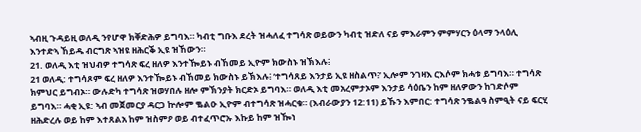ኣብዚ ጉዳይዚ ወለዲ ንየሆዋ ክቐድሕዎ ይግባእ። ካብቲ ግቡእ ደረት ዝሓለፈ ተግሳጽ ወይውን ካብቲ ዝድለ ናይ ምእራምን ምምሃርን ዕላማ ንላዕሊ እንተድኣ ኸይዱ ብርግጽ ኣዝዩ ዘሕርቕ ኢዩ ዝኸውን።
21. ወለዲ እቲ ዝህብዎ ተግሳጽ ፍረ ዘለዎ እንተዀይኑ ብኸመይ ኢዮም ክውስኑ ዝኽእሉ፧
21 ወለዲ: ተግሳጾም ፍረ ዘለዎ እንተዀይኑ ብኸመይ ክውስኑ ይኽእሉ፧ ‘ተግሳጸይ እንታይ ኢዩ ዘስልጥ፧’ ኢሎም ንገዛእ ርእሶም ክሓቱ ይግባእ። ተግሳጽ ክምህር ይግብኦ። ውሉድካ ተግሳጽ ዝወሃበሉ ዘሎ ምኽንያት ክርድኦ ይግባእ። ወለዲ እቲ መአረምታኦም እንታይ ሳዕቤን ከም ዘለዎውን ከገድሶም ይግባእ። ሓቂ ኢዩ: ኣብ መጀመርያ ዳርጋ ኵሎም ቈልዑ ኢዮም ብተግሳጽ ዝሓርቁ። (እብራውያን 12:11) ይኹን እምበር: ተግሳጽ ንቈልዓ ስምዒት ናይ ፍርሂ ዘሕድረሉ ወይ ከም እተጸልአ ከም ዝስምዖ ወይ ብተፈጥሮኡ እኩይ ከም ዝዀነ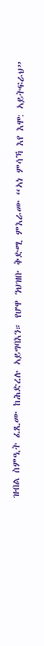ዝብል ስምዒት ፈጺሙ ከሕድረሉ ኣይግባእን። የሆዋ ንህዝቡ ቅድሚ ምእራሙ “ኣነ ምሳኻ እየ እሞ: ኣይትፍራህ”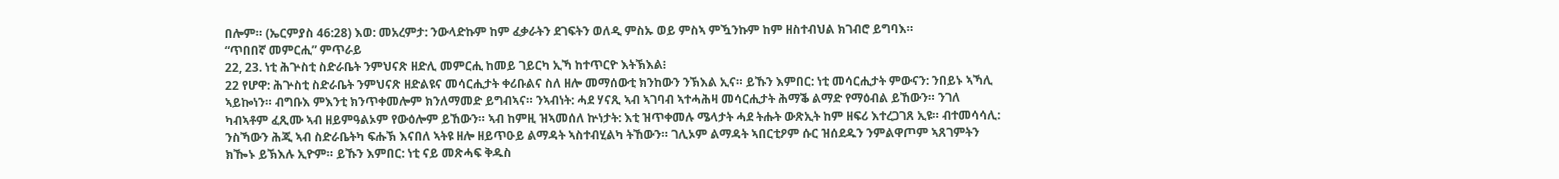በሎም። (ኤርምያስ 46:28) እወ: መአረምታ: ንውላድኩም ከም ፈቃራትን ደገፍትን ወለዲ ምስኡ ወይ ምስኣ ምዃንኩም ከም ዘስተብህል ክገብሮ ይግባእ።
“ጥበበኛ መምርሒ” ምጥራይ
22, 23. ነቲ ሕጕስቲ ስድራቤት ንምህናጽ ዘድሊ መምርሒ ከመይ ገይርካ ኢኻ ከተጥርዮ እትኽእል፧
22 የሆዋ: ሕጕስቲ ስድራቤት ንምህናጽ ዘድልዩና መሳርሒታት ቀሪቡልና ስለ ዘሎ መማሰውቲ ክንከውን ንኽእል ኢና። ይኹን እምበር: ነቲ መሳርሒታት ምውናን: ንበይኑ ኣኻሊ ኣይኰነን። ብግቡእ ምእንቲ ክንጥቀመሎም ክንለማመድ ይግብኣና። ንኣብነት: ሓደ ሃናጺ ኣብ ኣገባብ ኣተሓሕዛ መሳርሒታት ሕማቕ ልማድ የማዕብል ይኸውን። ንገለ ካብኣቶም ፈጺሙ ኣብ ዘይምዓልኦም የውዕሎም ይኸውን። ኣብ ከምዚ ዝኣመሰለ ኵነታት: እቲ ዝጥቀመሉ ሜላታት ሓደ ትሑት ውጽኢት ከም ዘፍሪ እተረጋገጸ ኢዩ። ብተመሳሳሊ: ንስኻውን ሕጂ ኣብ ስድራቤትካ ፍሑኽ እናበለ ኣትዩ ዘሎ ዘይጥዑይ ልማዳት ኣስተብሂልካ ትኸውን። ገሊኦም ልማዳት ኣበርቲዖም ሱር ዝሰደዱን ንምልዋጦም ኣጸገምትን ክዀኑ ይኽእሉ ኢዮም። ይኹን እምበር: ነቲ ናይ መጽሓፍ ቅዱስ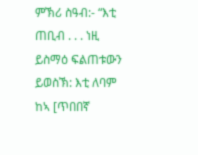ምኽሪ ስዓብ:- “እቲ ጠቢብ . . . ነዚ ይስማዕ ፍልጠቱውን ይወስኽ: እቲ ለባም ከኣ [ጥበበኛ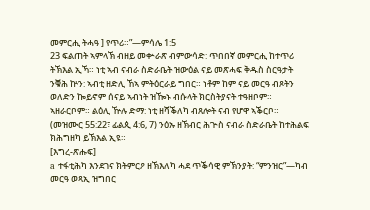መምርሒ ትሓዓ ] የጥሪ።”—ምሳሌ 1:5
23 ፍልጠት ኣምላኽ ብዘይ መቍራጽ ብምውሳድ: ጥበበኛ መምርሒ ከተጥሪ ትኽእል ኢኻ። ነቲ ኣብ ናብራ ስድራቤት ዝውዕል ናይ መጽሓፍ ቅዱስ ስርዓታት ንቑሕ ኵን: ኣብቲ ዘድሊ ኸኣ ምትዕርራይ ግበር። ነቶም ከም ናይ መርዓ ብጾትን ወለድን ኰይኖም ሰናይ ኣብነት ዝዀኑ ብሱላት ክርስትያናት ተዓዘቦም። ኣዘራርቦም። ልዕሊ ዅሉ ድማ: ነቲ ዘሻቕለካ ብጸሎት ናብ የሆዋ ኣቕርቦ። (መዝሙር 55:22፣ ፊልጲ 4:6, 7) ንዕኡ ዘኽብር ሕጕስ ናብራ ስድራቤት ከተሕልፍ ክሕግዘካ ይኽእል ኢዩ።
[እግረ-ጽሑፍ]
a ተፋቲሕካ እንደገና ክትምርዖ ዘኽእለካ ሓደ ጥቕሳዊ ምኽንያት: “ምንዝር”—ካብ መርዓ ወጻኢ ዝግበር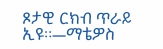ጾታዊ ርክብ ጥራይ ኢዩ።—ማቴዎስ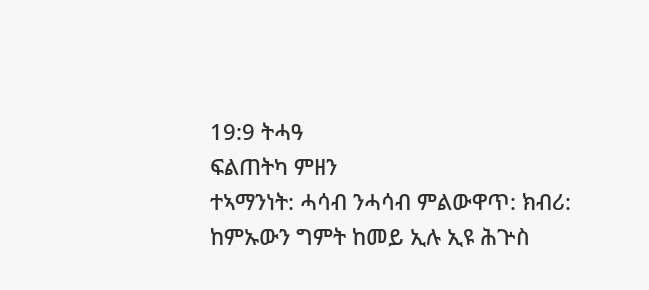19:9 ትሓዓ
ፍልጠትካ ምዘን
ተኣማንነት: ሓሳብ ንሓሳብ ምልውዋጥ: ክብሪ: ከምኡውን ግምት ከመይ ኢሉ ኢዩ ሕጕስ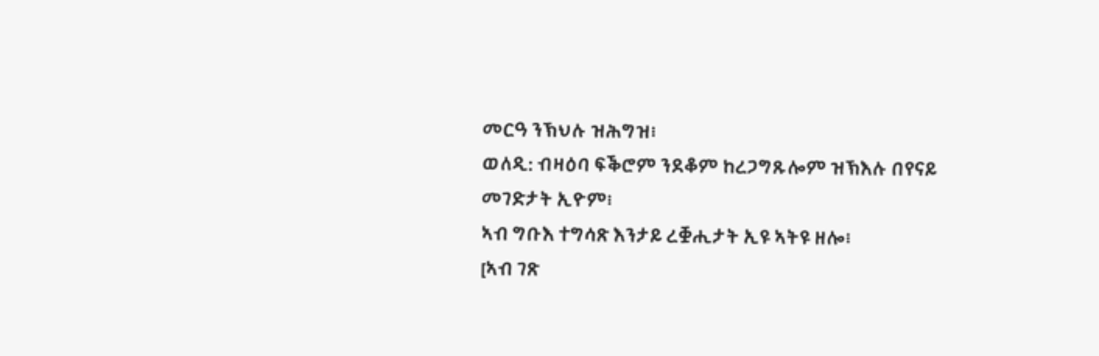መርዓ ንኽህሉ ዝሕግዝ፧
ወለዲ: ብዛዕባ ፍቕሮም ንደቆም ከረጋግጹሎም ዝኽእሉ በየናይ መገድታት ኢዮም፧
ኣብ ግቡእ ተግሳጽ እንታይ ረቛሒታት ኢዩ ኣትዩ ዘሎ፧
[ኣብ ገጽ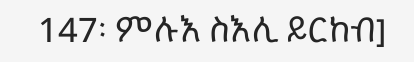147፡ ምሉእ ስእሊ ይርከብ]